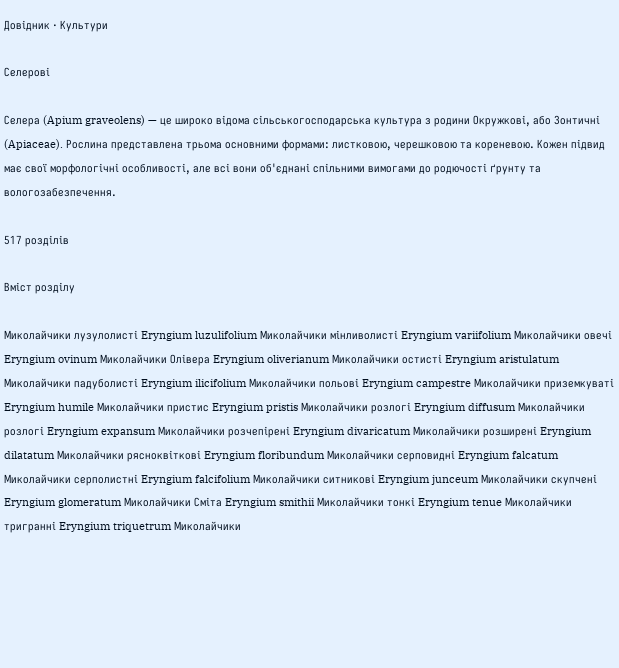Довідник · Культури

Селерові

Селера (Apium graveolens) — це широко відома сільськогосподарська культура з родини Окружкові, або Зонтичні (Apiaceae). Рослина представлена трьома основними формами: листковою, черешковою та кореневою. Кожен підвид має свої морфологічні особливості, але всі вони об'єднані спільними вимогами до родючості ґрунту та вологозабезпечення.

517 розділів

Вміст розділу

Миколайчики лузулолисті Eryngium luzulifolium Миколайчики мінливолисті Eryngium variifolium Миколайчики овечі Eryngium ovinum Миколайчики Олівера Eryngium oliverianum Миколайчики остисті Eryngium aristulatum Миколайчики падуболисті Eryngium ilicifolium Миколайчики польові Eryngium campestre Миколайчики приземкуваті Eryngium humile Миколайчики пристис Eryngium pristis Миколайчики розлогі Eryngium diffusum Миколайчики розлогі Eryngium expansum Миколайчики розчепірені Eryngium divaricatum Миколайчики розширені Eryngium dilatatum Миколайчики рясноквіткові Eryngium floribundum Миколайчики серповидні Eryngium falcatum Миколайчики серполистні Eryngium falcifolium Миколайчики ситникові Eryngium junceum Миколайчики скупчені Eryngium glomeratum Миколайчики Сміта Eryngium smithii Миколайчики тонкі Eryngium tenue Миколайчики тригранні Eryngium triquetrum Миколайчики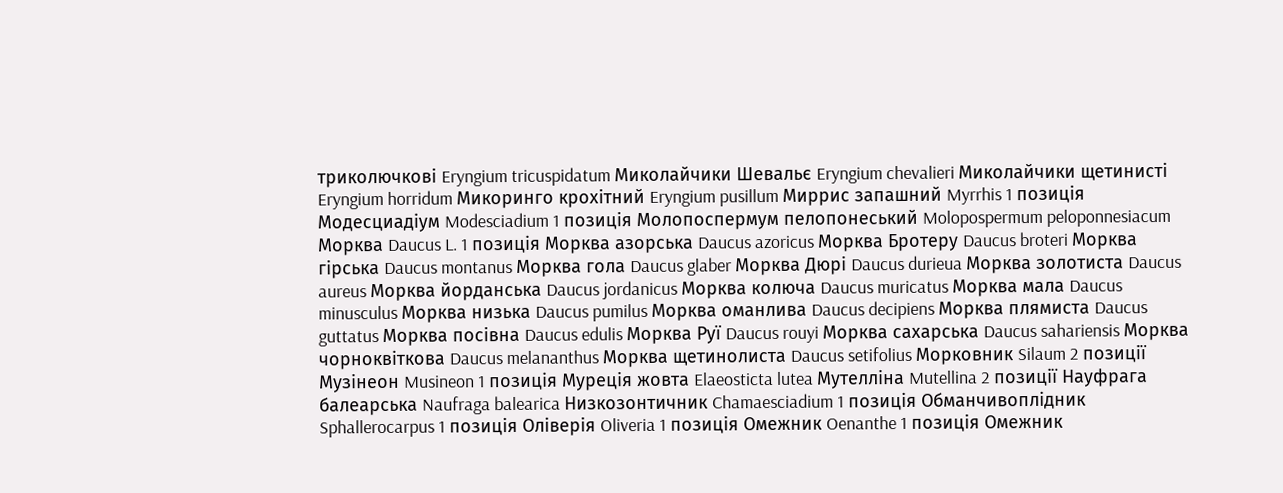триколючкові Eryngium tricuspidatum Миколайчики Шевальє Eryngium chevalieri Миколайчики щетинисті Eryngium horridum Микоринго крохітний Eryngium pusillum Миррис запашний Myrrhis 1 позиція Модесциадіум Modesciadium 1 позиція Молопоспермум пелопонеський Molopospermum peloponnesiacum Морква Daucus L. 1 позиція Морква азорська Daucus azoricus Морква Бротеру Daucus broteri Морква гірська Daucus montanus Морква гола Daucus glaber Морква Дюрі Daucus durieua Морква золотиста Daucus aureus Морква йорданська Daucus jordanicus Морква колюча Daucus muricatus Морква мала Daucus minusculus Морква низька Daucus pumilus Морква оманлива Daucus decipiens Морква плямиста Daucus guttatus Морква посівна Daucus edulis Морква Руї Daucus rouyi Морква сахарська Daucus sahariensis Морква чорноквіткова Daucus melananthus Морква щетинолиста Daucus setifolius Морковник Silaum 2 позиції Музінеон Musineon 1 позиція Муреція жовта Elaeosticta lutea Мутелліна Mutellina 2 позиції Науфрага балеарська Naufraga balearica Низкозонтичник Chamaesciadium 1 позиція Обманчивоплідник Sphallerocarpus 1 позиція Оліверія Oliveria 1 позиція Омежник Oenanthe 1 позиція Омежник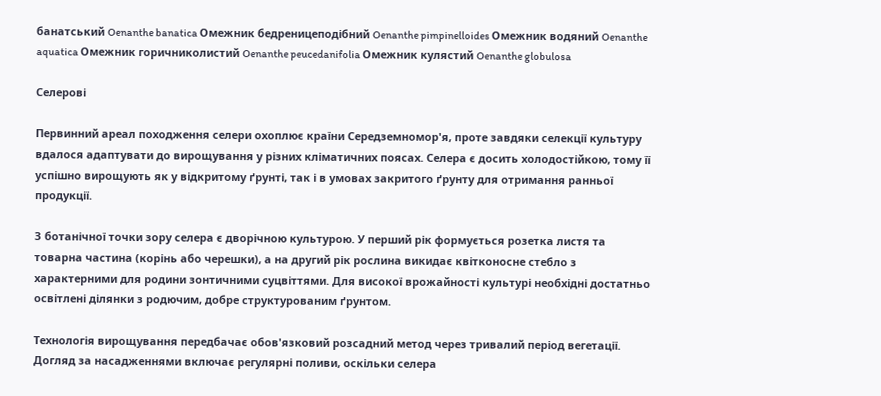банатський Oenanthe banatica Омежник бедреницеподібний Oenanthe pimpinelloides Омежник водяний Oenanthe aquatica Омежник горичниколистий Oenanthe peucedanifolia Омежник кулястий Oenanthe globulosa

Селерові

Первинний ареал походження селери охоплює країни Середземномор'я, проте завдяки селекції культуру вдалося адаптувати до вирощування у різних кліматичних поясах. Селера є досить холодостійкою, тому її успішно вирощують як у відкритому ґрунті, так і в умовах закритого ґрунту для отримання ранньої продукції.

З ботанічної точки зору селера є дворічною культурою. У перший рік формується розетка листя та товарна частина (корінь або черешки), а на другий рік рослина викидає квітконосне стебло з характерними для родини зонтичними суцвіттями. Для високої врожайності культурі необхідні достатньо освітлені ділянки з родючим, добре структурованим ґрунтом.

Технологія вирощування передбачає обов'язковий розсадний метод через тривалий період вегетації. Догляд за насадженнями включає регулярні поливи, оскільки селера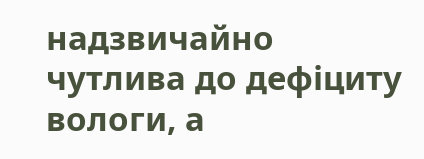надзвичайно чутлива до дефіциту вологи, а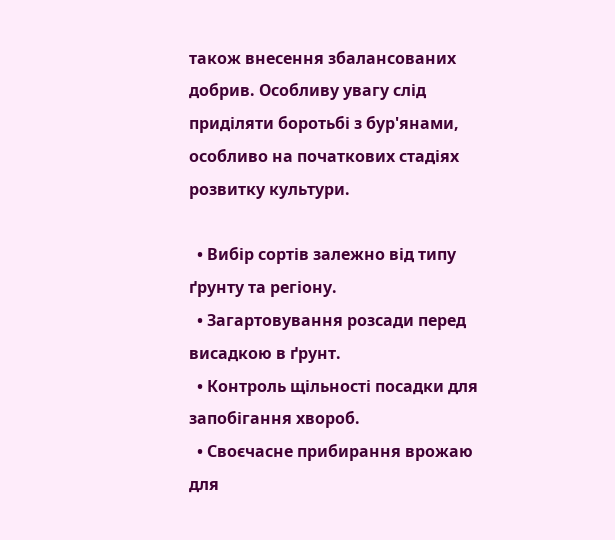також внесення збалансованих добрив. Особливу увагу слід приділяти боротьбі з бур'янами, особливо на початкових стадіях розвитку культури.

  • Вибір сортів залежно від типу ґрунту та регіону.
  • Загартовування розсади перед висадкою в ґрунт.
  • Контроль щільності посадки для запобігання хвороб.
  • Своєчасне прибирання врожаю для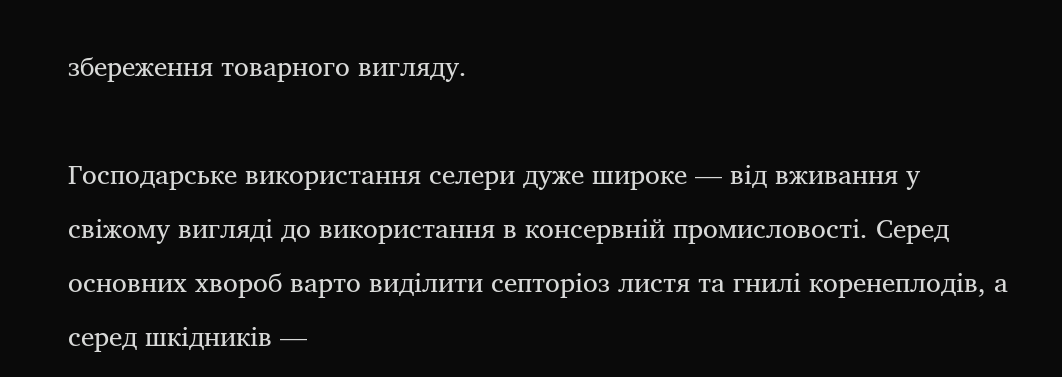збереження товарного вигляду.

Господарське використання селери дуже широке — від вживання у свіжому вигляді до використання в консервній промисловості. Серед основних хвороб варто виділити септоріоз листя та гнилі коренеплодів, а серед шкідників —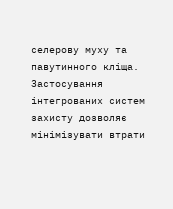селерову муху та павутинного кліща. Застосування інтегрованих систем захисту дозволяє мінімізувати втрати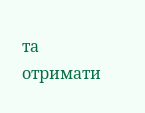та отримати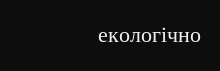екологічно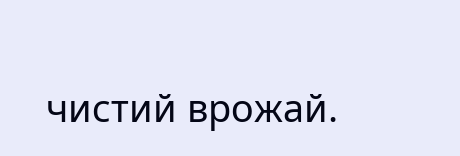чистий врожай.